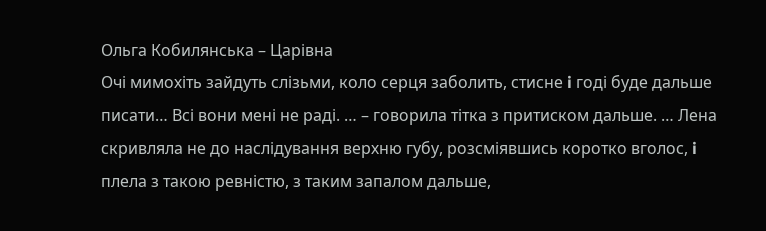Ольга Кобилянська – Царiвна
Очi мимохiть зайдуть слiзьми, коло серця заболить, стисне i годi буде дальше писати… Всi вони менi не радi. … – говорила тiтка з притиском дальше. … Лена скривляла не до наслiдування верхню губу, розсмiявшись коротко вголос, i плела з такою ревнiстю, з таким запалом дальше,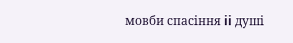мовби спасiння ii душi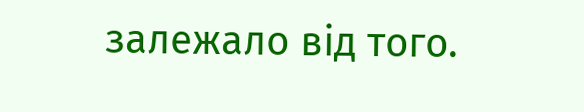залежало вiд того.